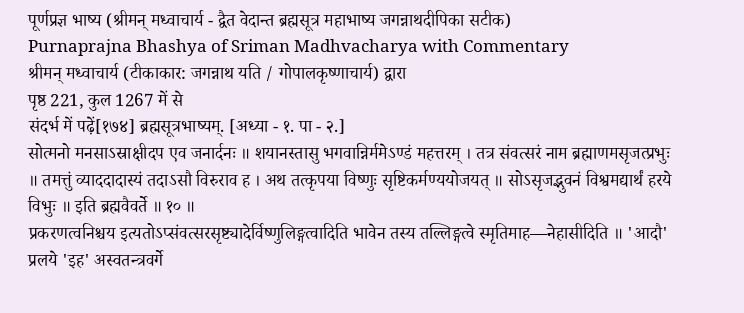पूर्णप्रज्ञ भाष्य (श्रीमन् मध्वाचार्य - द्वैत वेदान्त ब्रह्मसूत्र महाभाष्य जगन्नाथदीपिका सटीक)
Purnaprajna Bhashya of Sriman Madhvacharya with Commentary
श्रीमन् मध्वाचार्य (टीकाकार: जगन्नाथ यति / गोपालकृष्णाचार्य) द्वारा
पृष्ठ 221, कुल 1267 में से
संदर्भ में पढ़ें[१७४] ब्रह्मसूत्रभाष्यम्. [अध्या - १. पा - २.]
सोत्मनो मनसाऽस्राक्षीदप एव जनार्दनः ॥ शयानस्तासु भगवान्निर्ममेऽण्डं महत्तरम् । तत्र संवत्सरं नाम ब्रह्माणमसृजत्प्रभुः ॥ तमत्तुं व्याददादास्यं तदाऽसौ विरुराव ह । अथ तत्कृपया विष्णुः सृष्टिकर्मण्ययोजयत् ॥ सोऽसृजद्भुवनं विश्वमद्यार्थं हरये विभुः ॥ इति ब्रह्मवैवर्ते ॥ १० ॥
प्रकरणत्वनिश्चय इत्यतोऽप्संवत्सरसृष्ट्यादेर्विष्णुलिङ्गत्वादिति भावेन तस्य तल्लिङ्गत्वे स्मृतिमाह—नेहासीदिति ॥ 'आदौ' प्रलये 'इह' अस्वतन्त्रवर्गे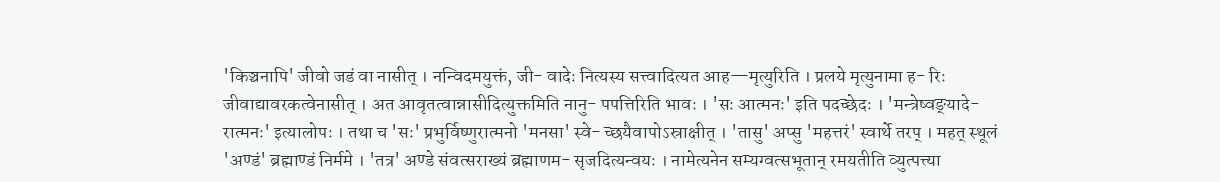'किञ्चनापि' जीवो जडं वा नासीत् । नन्विदमयुक्तं, जी- वादेः नित्यस्य सत्त्वादित्यत आह—मृत्युरिति । प्रलये मृत्युनामा ह- रिः जीवाद्यावरकत्वेनासीत् । अत आवृतत्वान्नासीदित्युक्तमिति नानु- पपत्तिरिति भावः । 'सः आत्मनः' इति पदच्छेदः । 'मन्त्रेष्वङ्यादे- रात्मनः' इत्यालोपः । तथा च 'सः' प्रभुर्विष्णुरात्मनो 'मनसा' स्वे- च्छयैवापोऽस्राक्षीत् । 'तासु' अप्सु 'महत्तरं' स्वार्थे तरप् । महत् स्थूलं 'अण्डं' ब्रह्माण्डं निर्ममे । 'तत्र' अण्डे संवत्सराख्यं ब्रह्माणम- सृजदित्यन्वयः । नामेत्यनेन सम्यग्वत्सभूतान् रमयतीति व्युत्पत्त्या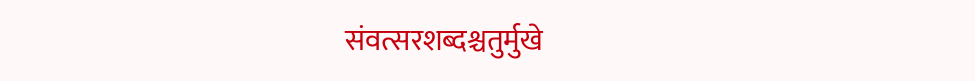संवत्सरशब्दश्चतुर्मुखे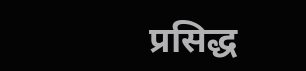प्रसिद्ध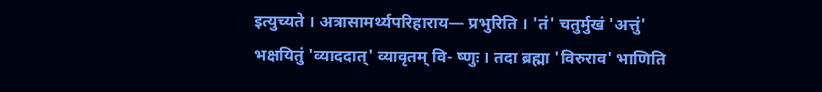इत्युच्यते । अत्रासामर्थ्यपरिहाराय— प्रभुरिति । 'तं' चतुर्मुखं 'अत्तुं' भक्षयितुं 'व्याददात्' व्यावृतम् वि- ष्णुः । तदा ब्रह्मा 'विरुराव' भाणिति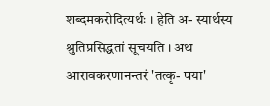शब्दमकरोदित्यर्थः । हेति अ- स्यार्थस्य श्रुतिप्रसिद्धतां सूचयति । अथ आरावकरणानन्तरं 'तत्कृ- पया'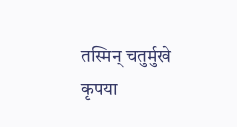तस्मिन् चतुर्मुखे कृपया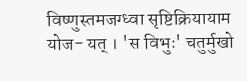विष्णुस्तमजग्ध्वा सृष्टिक्रियायाम योज- यत् । 'स विभुः' चतुर्मुखो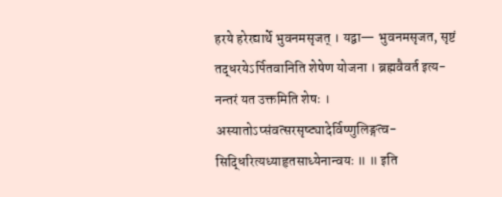हरये हरेरद्यार्थे भुवनमसृजत् । यद्वा— भुवनमसृजत, सृष्टं तद्धरयेऽर्पितवानिति शेषेण योजना । ब्रह्मवैवर्त इत्य- नन्तरं यत उक्तमिति शेषः । अस्यातोऽप्संवत्सरसृष्ट्यादेर्विष्णुलिङ्गत्व- सिद्धिरित्यध्याहृतसाध्येनान्वयः ॥ ॥ इति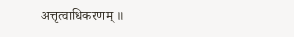अत्तृत्वाधिकरणम् ॥